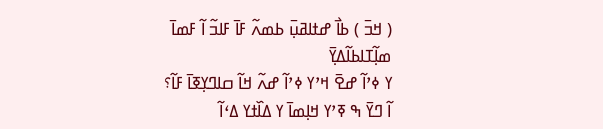( ߞߏ߫ ) ߕߊ߯ ߝߙߊߥߎ߲߫ ߕߘߍ߬ ߓߊ߫ ߓߊߏ߬ ߊ߬ ߓߘߊ߫ ߘߊ߲߬ߠߊߕߊ߬ߡߌ߲߫
ߌ ߦߴߊ߬ ߝߐ߫ ߞߴߌ ߦߴߊ߬ ߝߍ߬ ߞߊ߬ ߛߊߣߌ߲ߧߊ߫ ߓߊ߬؟
ߊ߬ ߣߌ߫ ߒ ߧߴߌ ߞߊ߲ߘߊ߫ ߌ ߡߊ߰ߙߌ ߡߵߊ߬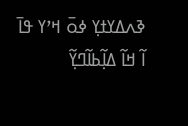ߢߍߡߌߙߌ߲ ߦߋ߫ ߞߴߌ ߟߊ߫
ߊ߬ ߞߊ߬ ߡߊ߲߬ߕߊ߬ߣߌ߲߬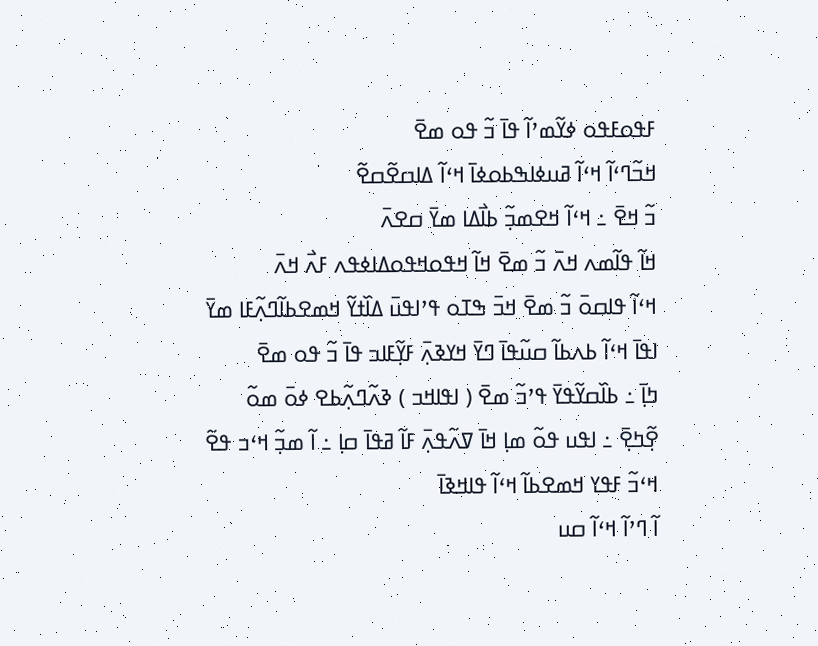ߓߟߋߓߟߋ ߦߌ߬ߘߴߊ߬ ߟߊ߫ ߏ߬ ߟߋ ߘߐ߫
ߞߏ߬ߣߵߊ߬ ߞߵߊ߬ ߥߎߦߊߒߕߋߦߊ߫ ߞߵߊ߬ ߡߊߛߐ߬ߛߐ߬
ߏ߬ ߞߐ߫ ߸ ߞߵߊ߬ ߞߐߘߏ߲߬ ߕߊ߯ߡߊ ߘߌ߫ ߛߐߍ߫
ߞߊ߬ ߟߊ߬ߘߍ ߞߍ߫ ߏ߬ ߘߐ߫ ߞߊ߬ ߞߟߋߞߟߋߡߊߦߟߍ ߓߍ߯ ߞߍ߫
ߞߵߊ߬ ߟߊߛߋ߫ ߏ߬ ߘߐ߫ ߞߏ߫ ߒߠߋ ߟߴߊߟߎ߫ ߡߊ߰ߙߌ߬ ߞߘߐߕߊ߬ߣߍ߲߬ߓߊ ߘߌ߫
ߊߟߊ߫ ߞߵߊ߬ ߕߍߕߊ߬ ߛߎ߬ߟߊ߫ ߣߌ߫ ߞߌߢߍ߲߫ ߓߌ߲߬ߓߊߏ ߟߊ߫ ߏ߬ ߟߋ ߘߐ߫
ߤߊ߲߫ ߸ ߕߊ߰ߛߌ߬ߟߌ߫ ߟߴߏ߬ ߘߐ߫ ( ߊߟߊߞߏ ) ߢߍ߬ߣߍ߲߬ߕߐ ߦߋ߫ ߘߋ߬
ߐ߲߬ߤߐ߲߫ ߸ ߊߟߎ ߟߋ߬ ߘߊ߲ ߞߊ߫ ߜߍ߬ߟߍ߲߫ ߓߊ߬ ߥߟߊ߫ ߛߊ߲ ߸ ߊ߬ ߘߏ߲߬ ߞߵߏ ߟߐ߬
ߞߵߏ߬ ߓߟߌ ߞߘߐߕߊ߬ ߞߵߊ߬ ߟߊߞߢߊ߫
ߊ߬ ߣߴߊ߬ ߞߵߊ߬ ߛߎ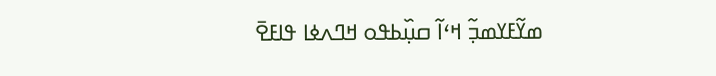ߘߌ߬ߓߌߘߏ߲߬ ߞߵߊ߬ ߛߎ߲߰ߕߟߋ ߞߣߍߦߊ ߟߊߓߐ߫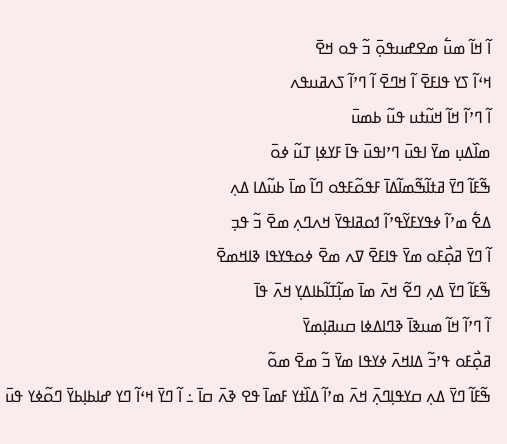ߊ߬ ߞߊ߬ ߘߎ߱ ߘߐߝߎߟߋ߲߫ ߏ߬ ߟߋ ߞߐ߫
ߞߵߊ߬ ߖߌ ߟߊߓߐ߫ ߊ߬ ߞߣߐ߫ ߊ߬ ߣߴߊ߬ ߖߍߥߎߟߍ
ߊ߬ ߣߴߊ߬ ߞߊ߬ ߞߎ߬ߙߎ ߟߎ߬ ߕߘߎ߫
ߘߊ߰ߡߎ߲ ߘߌ߫ ߊߟߎ߫ ߣߴߊߟߎ߫ ߟߊ߫ ߓߌߦߊ߲ ߠߎ߬ ߦߋ߫
ߒ߬ߓߊ߬ ߣߌ߫ ߥߙߊ߬ߒ߬ߘߊ߬ߡߊ߫ ߓߟߋ߬ߓߟߋ ߣߊ߬ ߘߊ߫ ߕߎ߬ߡߊ ߡߍ߲
ߡߐ߱ ߘߴߊ߬ ߦߟߌߓߌ߬ߟߴߊ߬ ߗߋߥߊߟߌ߫ ߞߍߣߍ߲ ߘߐ߫ ߏ߬ ߟߏ߲
ߊ߬ ߣߌ߫ ߥߋ߲߯ߓߋ ߘߌ߫ ߟߊߓߐ߫ ߜߍ ߘߐ߫ ߦߋߟߌߟߊ ߢߊߞߘߐ߫
ߒ߬ߓߊ߬ ߣߌ߫ ߡߍ߲ ߣߐ߬ ߞߍ߫ ߘߊ߫ ߘߊ߲߬ߠߊ߬ߕߊߡߌ߲ ߞߍ߫ ߟߊ߫
ߊ߬ ߣߴߊ߬ ߞߊ߬ ߘߎߢߊ߫ ߢߣߊߡߦߊ ߛߎߥߊ߲ߘߌ߫
ߥߋ߲߯ߓߋ ߟߴߏ߬ ߡߊߞߍ߫ ߦߌߟߊ ߘߌ߫ ߏ߬ ߘߐ߫ ߘߋ߬
ߒ߬ߓߊ߬ ߣߌ߫ ߡߍ߲ ߛߌߟߊ߲ߣߍ߲߫ ߞߍ߫ ߘߴߊ߬ ߡߊ߰ߙߌ ߓߘߊ߫ ߟߐ ߢߍ߫ ߛߊ߫ ߸ ߊ߬ ߣߌ߫ ߞߵߊ߬ ߣߌ ߝߊߕߊ߲ߕߌ߫ ߣߋ߬ߦߌ ߟߎ߫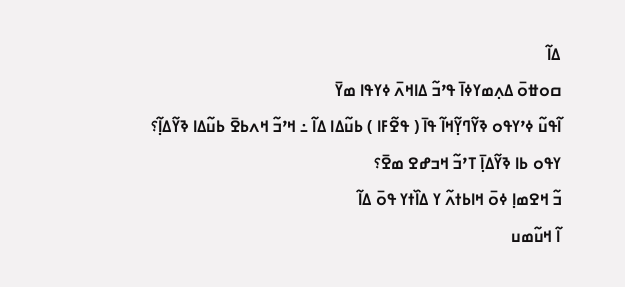ߡߊ߬
ߛߋߚߋ߫ ߡߍ߲ߘߌߦߊ߫ ߟߴߏ߬ ߡߊߞߍ߫ ߦߌߟߊ ߘߌ߫
ߊ߬ߟߎ߬ ߦߴߌߟߋ ߢߌ߬ߣߌ߲߬ߞߊ߬ ߟߊ߫ ( ߟߐ߬ߓߊ ) ߕߎ߬ߡߊ ߡߊ߬ ߸ ߞߴߏ߬ ߞߍߕߐ߫ ߕߎ߬ߡߊ ߢߌ߬ߡߊ߲߬؟
ߌߟߋ ߕߊ ߢߌ߬ߡߊ߲߫ ߠߴߏ߬ ߞߏߝߐ ߘߐ߫؟
ߏ߬ ߞߐߘߊ߲ ߦߋ߫ ߞߊߕߙߍ߬ ߌ ߡߊ߰ߙߌ ߟߋ߫ ߡߊ߬
ߊ߬ ߞߎ߬ߘߎ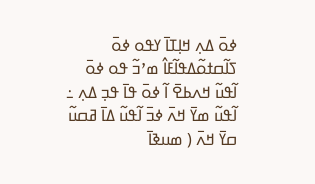ߦߋ߫ ߡߍ߲ ߞߊ߲ߠߊ߫ ߌߟߋ ߦߋ߫ ߖߊ߬ߛߙߋ߬ߡߟߊ߬ߓߊ߮ ߘߴߏ߬ ߟߋ ߦߋ߫
ߊ߬ߟߎ߬ ߞߍߕߐ߫ ߊ߬ ߦߋ߫ ߟߊ߫ ߟߏ߲ ߡߍ߲ ߸ ߊ߬ߟߎ߬ ߘߌ߫ ߞߍ߫ ߦߏ߫ ߊ߬ߟߎ߬ ߡߊ߫ ߥߛߎ߬ ߛߌ߫ ߞߍ߫ ( ߘߎߢߊ߫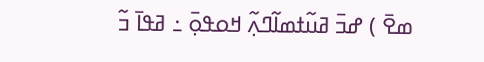ߘߐ߫ ) ߝߏ߫ ߥߎ߬ߙߘߊ߬ߣߍ߲߬ ߞߋߟߋ߲߫ ߸ ߥߟߊ߫ ߏ߬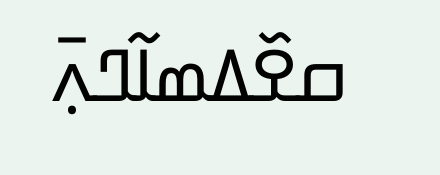ߛߐ߰ߡߘߊ߬ߣߍ߲߫